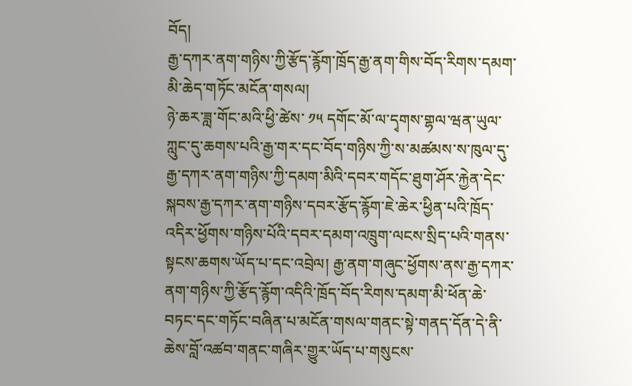བོད།
རྒྱ་དཀར་ནག་གཉིས་ཀྱི་རྩོད་རྙོག་ཁྲོད་རྒྱ་ནག་གིས་བོད་རིགས་དམག་མི་ཆེད་གཏོང་མངོན་གསལ།
ཉེ་ཆར་ཟླ་གོང་མའི་ཕྱི་ཚེས་ ༡༥ དགོང་མོ་ལ་དྭགས་གྷལ་ཝན་ཡུལ་ཀླུང་དུ་ཆགས་པའི་རྒྱ་གར་དང་བོད་གཉིས་ཀྱི་ས་མཚམས་ས་ཁུལ་དུ་རྒྱ་དཀར་ནག་གཉིས་ཀྱི་དམག་མིའི་དབར་གདོང་ཐུག་ཤོར་རྐྱེན་དེང་སྐབས་རྒྱ་དཀར་ནག་གཉིས་དབར་རྩོད་རྙོག་ཇེ་ཆེར་ཕྱིན་པའི་ཁྲོད་འདིར་ཕྱོགས་གཉིས་པོའི་དབར་དམག་འཁྲུག་ལངས་སྲིད་པའི་གནས་སྟངས་ཆགས་ཡོད་པ་དང་འབྲེལ། རྒྱ་ནག་གཞུང་ཕྱོགས་ནས་རྒྱ་དཀར་ནག་གཉིས་ཀྱི་རྩོད་རྙོག་འདིའི་ཁྲོད་བོད་རིགས་དམག་མི་ཕོན་ཆེ་བཏང་དང་གཏོང་བཞིན་པ་མངོན་གསལ་གནང་སྟེ་གནད་དོན་དེ་ནི་ཆེས་བློ་འཚབ་གནང་གཞིར་གྱུར་ཡོད་པ་གསུངས་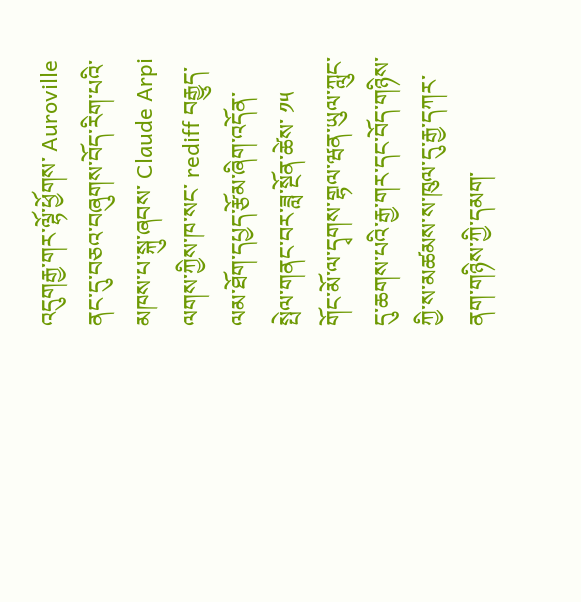འདུགརྒྱ་གར་ལྷོ་ཕྱོགས་ Auroville ནང་དུ་བཅའ་བཞུགས་བོད་རིག་པའི་མཁས་པ་སྐུ་ཞབས་ Claude Arpi ལགས་ཀྱིས་ཁ་སང་ rediff བརྒྱུད་ལམ་ཐོག་དཔྱད་རྩོམ་ཞིག་འདོན་སྤེལ་གནང་བར་ཟླ་སྔོན་ཚེས་ ༡༥ གོང་མོ་ལ་དྭགས་གྷལ་ཝན་ཡུལ་ཀླུང་དུ་ཆགས་པའི་རྒྱ་གར་དང་བོད་གཉིས་ཀྱི་ས་མཚམས་ས་ཁུལ་དུ་རྒྱ་དཀར་ནག་གཉིས་ཀྱི་དམག་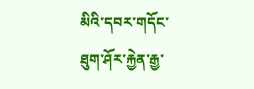མིའི་དབར་གདོང་ཐུག་ཤོར་རྐྱེན་རྒྱ་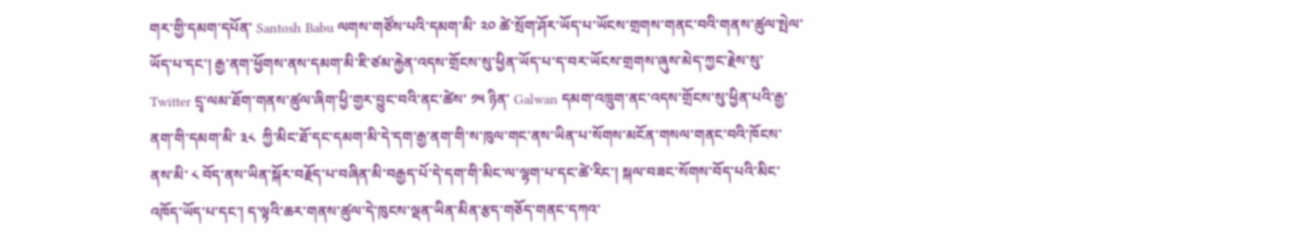གར་གྱི་དམག་དཔོན་ Santosh Babu ལགས་གཙོས་པའི་དམག་མི་ ༢༠ ཚེ་སྲོག་ཤོར་ཡོད་པ་ཡོངས་གྲགས་གནང་བའི་གནས་ཚུལ་སྤེལ་ཡོད་པ་དང་། རྒྱ་ནག་ཕྱོགས་ནས་དམག་མི་ཇི་ཙམ་རྐྱེན་འདས་གྲོངས་སུ་ཕྱིན་ཡོད་པ་ད་བར་ཡོངས་གྲགས་ཞུས་མེད་ཀྱང་རྗེས་སུ་ Twitter དྲྭ་ལམ་ཐོག་གནས་ཚུལ་ཞིག་ཕྱི་གྱར་བྱུང་བའི་ནང་ཚེས་ ༡༥ ཉིན་ Galwan དམག་འཁྲུག་ནང་འདས་གྲོངས་སུ་ཕྱིན་པའི་རྒྱ་ནག་གི་དམག་མི་ ༣༨  ཀྱི་མིང་ཐོ་དང་དམག་མི་དེ་དག་རྒྱ་ནག་གི་ས་ཁུལ་གང་ནས་ཡིན་པ་སོགས་མངོན་གསལ་གནང་བའི་ཁོངས་ནས་མི་ ༨ བོད་ནས་ཡིན་སྐོར་བརྗོད་པ་བཞིན་མི་བརྒྱད་པོ་དེ་དག་གི་མིང་ལ་ལྷག་པ་དང་ཚེ་རིང་། སྐལ་བཟང་སོགས་བོད་པའི་མིང་འཁོད་ཡོད་པ་དང་། ད་ལྟའི་ཆར་གནས་ཚུལ་དེ་ཁུངས་ལྡན་ཡིན་མིན་རྩད་གཅོད་གནང་དཀའ་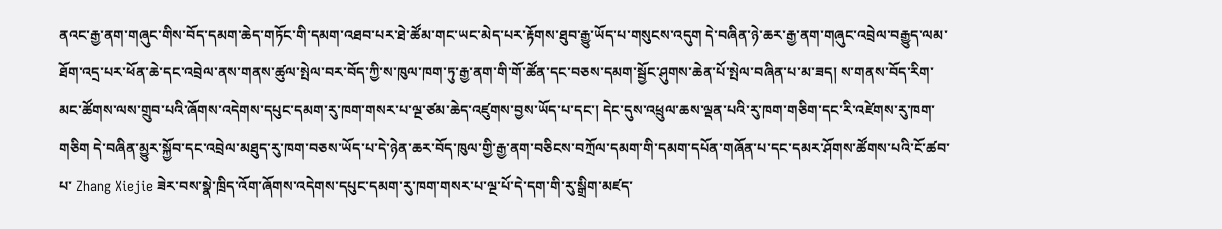ནའང་རྒྱ་ནག་གཞུང་གིས་བོད་དམག་ཆེད་གཏོང་གི་དམག་འཐབ་པར་ཐེ་ཚོམ་གང་ཡང་མེད་པར་རྟོགས་ཐུབ་རྒྱུ་ཡོད་པ་གསུངས་འདུག དེ་བཞིན་ཉེ་ཆར་རྒྱ་ནག་གཞུང་འབྲེལ་བརྒྱུད་ལམ་ཐོག་འདྲ་པར་ཕོན་ཆེ་དང་འབྲེལ་ནས་གནས་ཚུལ་སྤེལ་བར་བོད་ཀྱི་ས་ཁུལ་ཁག་ཏུ་རྒྱ་ནག་གི་གོ་ཚོན་དང་བཅས་དམག་སྦྱོང་ཤུགས་ཆེན་པོ་སྤེལ་བཞིན་པ་མ་ཟད། ས་གནས་བོད་རིག་མང་ཚོགས་ལས་གྲུབ་པའི་ཞོགས་འདེགས་དཔུང་དམག་རུ་ཁག་གསར་པ་ལྔ་ཙམ་ཆེད་འཛུགས་བྱས་ཡོད་པ་དང་། དེང་དུས་འཕྲུལ་ཆས་ལྡན་པའི་རུ་ཁག་གཅིག་དང་རི་འཛེགས་རུ་ཁག་གཅིག དེ་བཞིན་མྱུར་སྐྱོབ་དང་འབྲེལ་མཐུད་རུ་ཁག་བཅས་ཡོད་པ་དེ་ཉེན་ཆར་བོད་ཁུལ་གྱི་རྒྱ་ནག་བཅིངས་བཀྲོལ་དམག་གི་དམག་དཔོན་གཞོན་པ་དང་དམར་ཤོགས་ཚོགས་པའི་ངོ་ཚབ་པ་ Zhang Xiejie ཟེར་བས་སྣེ་ཁྲིད་འོག་ཞོགས་འདེགས་དཔུང་དམག་རུ་ཁག་གསར་པ་ལྔ་པོ་དེ་དག་གི་རུ་སྒྲིག་མཛད་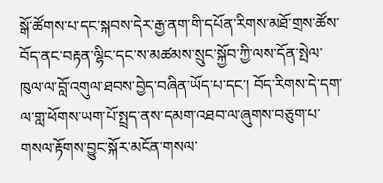སྒོ་ཚོགས་པ་དང་སྐབས་དེར་རྒྱ་ནག་གི་དཔོན་རིགས་མཐོ་གྲས་ཚོས་བོད་ནང་བརྟན་ལྷིང་དང་ས་མཚམས་སྲུང་སྐྱོབ་ཀྱི་ལས་དོན་སྤེལ་ཁུལ་ལ་བློ་འགུལ་ཐབས་བྱེད་བཞིན་ཡོད་པ་དང་། བོད་རིགས་དེ་དག་ལ་གླ་ཕོགས་ཡག་པོ་སྤྲད་ནས་དམག་འཐབ་ལ་ཞུགས་བཅུག་པ་གསལ་རྟོགས་བྱུང་སྐོར་མངོན་གསལ་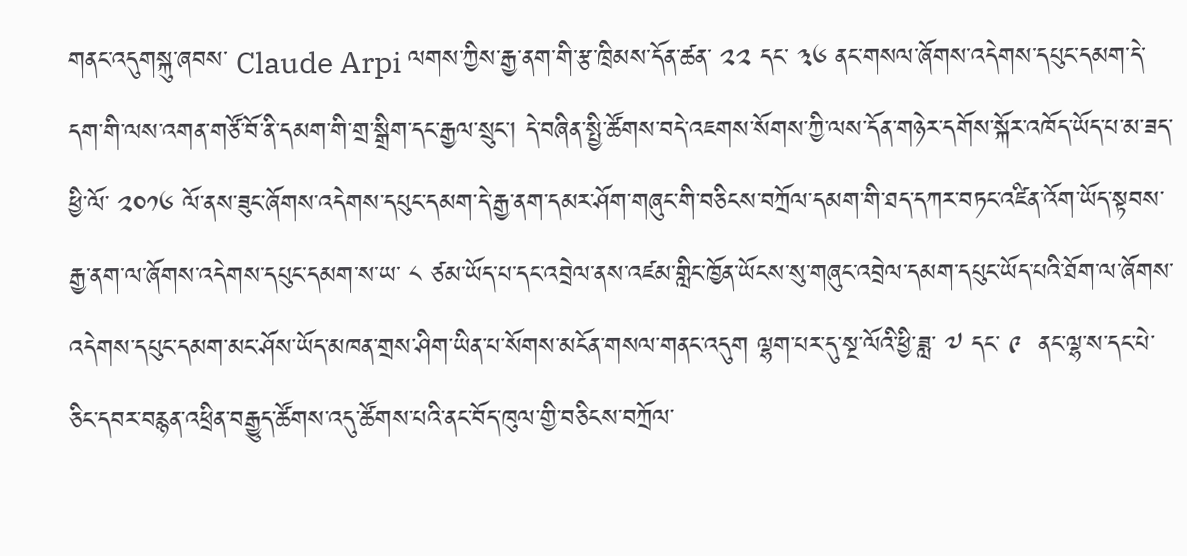གནང་འདུགསྐུ་ཞབས་ Claude Arpi ལགས་ཀྱིས་རྒྱ་ནག་གི་རྩ་ཁྲིམས་དོན་ཚན་ ༢༢ དང་ ༣༦ ནང་གསལ་ཞོགས་འདེགས་དཔུང་དམག་དེ་དག་གི་ལས་འགན་གཙོ་བོ་ནི་དམག་གི་གྲ་སྒྲིག་དང་རྒྱལ་སྲུང་། དེ་བཞིན་སྤྱི་ཚོགས་བདེ་འཇགས་སོགས་ཀྱི་ལས་དོན་གཉེར་དགོས་སྐོར་འཁོད་ཡོད་པ་མ་ཟད་ཕྱི་ལོ་ ༢༠༡༦ ལོ་ནས་ཟུང་ཞོགས་འདེགས་དཔུང་དམག་དེ་རྒྱ་ནག་དམར་ཤོག་གཞུང་གི་བཅིངས་བཀྲོལ་དམག་གི་ཐད་དཀར་བཏང་འཛིན་འོག་ཡོད་སྟབས་རྒྱ་ནག་ལ་ཞོགས་འདེགས་དཔུང་དམག་ས་ཡ་ ༨ ཙམ་ཡོད་པ་དང་འབྲེལ་ནས་འཛམ་གླིང་ཁྱོན་ཡོངས་སུ་གཞུང་འབྲེལ་དམག་དཔུང་ཡོད་པའི་ཐོག་ལ་ཞོགས་འདེགས་དཔུང་དམག་མང་ཤོས་ཡོད་མཁན་གྲས་ཤིག་ཡིན་པ་སོགས་མངོན་གསལ་གནང་འདུག ལྷག་པར་དུ་སྔ་ལོའི་ཕྱི་ཟླ་ ༧ དང་ ༩  ནང་ལྷ་ས་དང་པེ་ཅིང་དབར་བརྙན་འཕྲིན་བརྒྱུད་ཚོགས་འདུ་ཚོགས་པའི་ནང་བོད་ཁུལ་གྱི་བཅིངས་བཀྲོལ་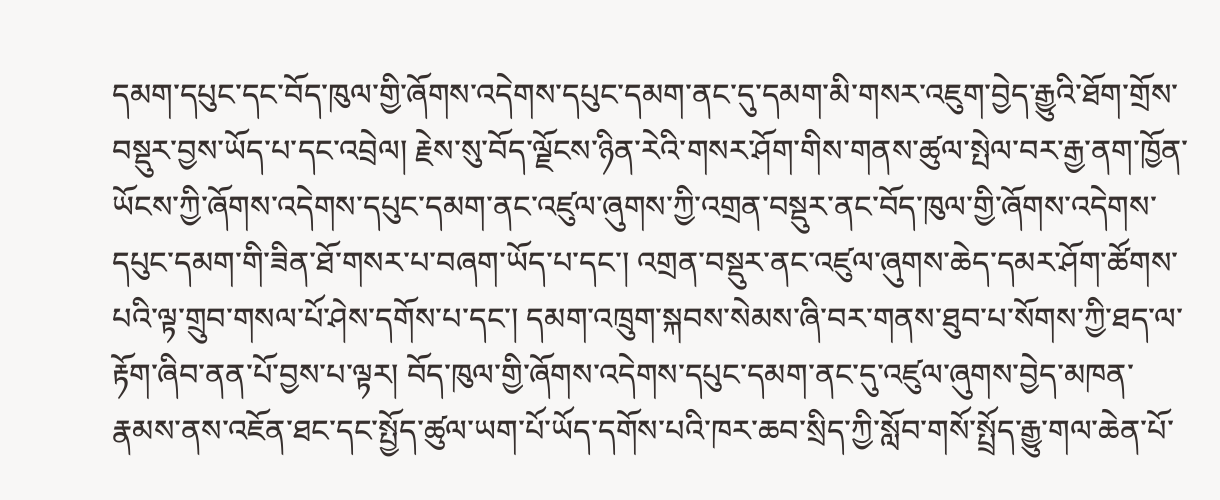དམག་དཔུང་དང་བོད་ཁུལ་གྱི་ཞོགས་འདེགས་དཔུང་དམག་ནང་དུ་དམག་མི་གསར་འཇུག་བྱེད་རྒྱུའི་ཐོག་གྲོས་བསྡུར་བྱས་ཡོད་པ་དང་འབྲེལ། རྗེས་སུ་བོད་ལྗོངས་ཉིན་རེའི་གསར་ཤོག་གིས་གནས་ཚུལ་སྤེལ་བར་རྒྱ་ནག་ཁྱོན་ཡོངས་ཀྱི་ཞོགས་འདེགས་དཔུང་དམག་ནང་འཛུལ་ཞུགས་ཀྱི་འགྲན་བསྡུར་ནང་བོད་ཁུལ་གྱི་ཞོགས་འདེགས་དཔུང་དམག་གི་ཟིན་ཐོ་གསར་པ་བཞག་ཡོད་པ་དང་། འགྲན་བསྡུར་ནང་འཛུལ་ཞུགས་ཆེད་དམར་ཤོག་ཚོགས་པའི་ལྟ་གྲུབ་གསལ་པོ་ཤེས་དགོས་པ་དང་། དམག་འཁྲུག་སྐབས་སེམས་ཞི་བར་གནས་ཐུབ་པ་སོགས་ཀྱི་ཐད་ལ་རྟོག་ཞིབ་ནན་པོ་བྱས་པ་ལྟར། བོད་ཁུལ་གྱི་ཞོགས་འདེགས་དཔུང་དམག་ནང་དུ་འཛུལ་ཞུགས་བྱེད་མཁན་རྣམས་ནས་འཇོན་ཐང་དང་སྤྱོད་ཚུལ་ཡག་པོ་ཡོད་དགོས་པའི་ཁར་ཆབ་སྲིད་ཀྱི་སློབ་གསོ་སྤྲོད་རྒྱུ་གལ་ཆེན་པོ་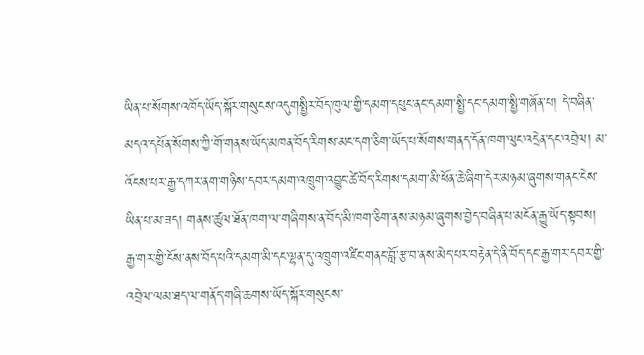ཡིན་པ་སོགས་འཁོད་ཡོད་སྐོར་གསུངས་འདུགསྤྱིར་བོད་ཁུལ་གྱི་དམག་དཔུང་ནང་དམག་སྤྱི་དང་དམག་སྤྱི་གཞོན་པ། དེ་བཞིན་མདའ་དཔོན་སོགས་ཀྱི་གོ་གནས་ཡོད་མཁན་བོད་རིགས་མང་དག་ཅིག་ཡོད་པ་སོགས་གནད་དོན་ཁག་ལུང་འདྲེན་དང་འབྲེལ། མ་འོངས་པར་རྒྱ་དཀར་ནག་གཉིས་དབར་དམག་འཁྲུག་འབྱུང་ཚེ་བོད་རིགས་དམག་མི་ཕོན་ཆེ་ཞིག་དེར་མཉམ་ཞུགས་གནང་ངེས་ཡིན་པ་མ་ཟད། གནས་ཚུལ་ཐོན་ཁག་ལ་གཞིགས་ན་བོད་མི་ཁག་ཅིག་ནས་མཉམ་ཞུགས་བྱེད་བཞིན་པ་མངོན་རྒྱུ་ཡོད་སྟབས། རྒྱ་གར་གྱི་ངོས་ནས་བོད་པའི་དམག་མི་དང་ལྷན་དུ་འཁྲུག་འཛིང་གནང་བློ་རྩ་བ་ནས་མེད་པར་བརྟེན་དེ་ནི་བོད་དང་རྒྱ་གར་དབར་གྱི་འབྲེལ་ལམ་ཐད་ལ་གནོད་གཞི་ཆགས་ཡོད་སྐོར་གསུངས་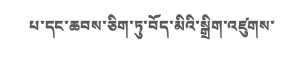པ་དང་ཆབས་ཅིག་ཏུ་བོད་མིའི་སྒྲིག་འཛུགས་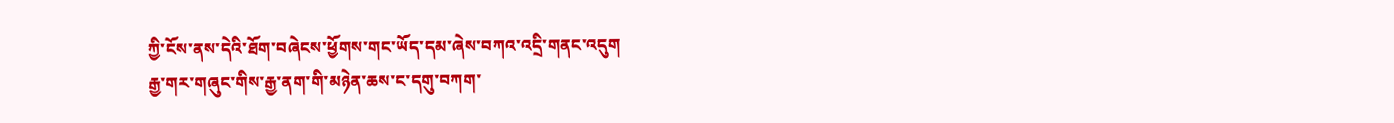ཀྱི་ངོས་ནས་དེའི་ཐོག་བཞེངས་ཕྱོགས་གང་ཡོད་དམ་ཞེས་བཀའ་འདྲི་གནང་འདུག
རྒྱ་གར་གཞུང་གིས་རྒྱ་ནག་གི་མཉེན་ཆས་ང་དགུ་བཀག་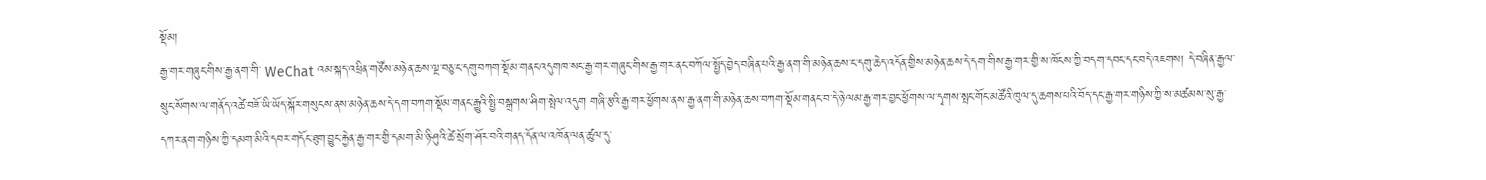སྡོམ།
རྒྱ་གར་གཞུང་གིས་རྒྱ་ནག་གི་ WeChat འམ་སྐད་འཕྲིན་གཙོས་མཉེན་ཆས་ལྔ་བཅུ་ང་དགུ་བཀག་སྡོམ་གནང་འདུགཁ་སང་རྒྱ་གར་གཞུང་གིས་རྒྱ་གར་ནང་བཀོལ་སྤྱོད་བྱེད་བཞིན་པའི་རྒྱ་ནག་གི་མཉེན་ཆས་ང་དགུ་ཆེད་འདོན་གྱིས་མཉེན་ཆས་དེ་དག་གིས་རྒྱ་གར་གྱི་ས་ཁོངས་ཀྱི་བདག་དབང་དང་བདེ་འཇགས། དེ་བཞིན་རྒྱལ་སྲུང་སོགས་ལ་གནོད་འཚེ་བཟོ་ཡི་ཡོད་སྐོར་གསུངས་ནས་མཉེན་ཆས་དེ་དག་བཀག་སྡོམ་གནང་རྒྱུའི་སྤྱི་བསྒྲགས་ཤིག་སྤེལ་འདུག གཞི་རྩའི་རྒྱ་གར་ཕྱོགས་ནས་རྒྱ་ནག་གི་མཉེན་ཆས་བཀག་སྡོམ་གནང་བ་དེ་ཉེ་ལམ་རྒྱ་གར་བྱང་ཕྱོགས་ལ་དྭགས་སྤང་གོང་མཚོའི་ཁུལ་དུ་ཆགས་པའི་བོད་དང་རྒྱ་གར་གཉིས་ཀྱི་ས་མཚམས་སུ་རྒྱ་དཀར་ནག་གཉིས་ཀྱི་དམག་མིའི་དབར་གདོང་ཐུག་བྱུང་རྐྱེན་རྒྱ་གར་གྱི་དམག་མི་ཉི་ཤུའི་ཚེ་སྲོག་ཤོར་བའི་གནད་དོན་ལ་འཁོན་ལན་ཚུལ་དུ་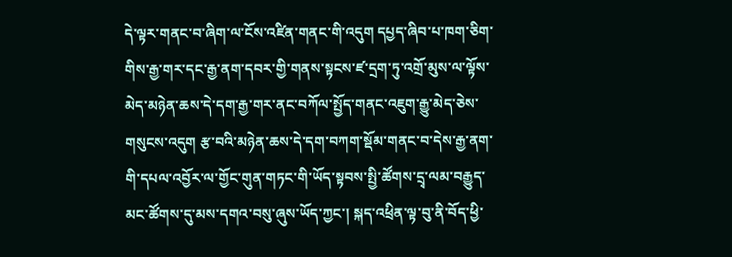དེ་ལྟར་གནང་བ་ཞིག་ལ་ངོས་འཛིན་གནང་གི་འདུག དཔྱད་ཞིབ་པ་ཁག་ཅིག་གིས་རྒྱ་གར་དང་རྒྱ་ནག་དབར་གྱི་གནས་སྟངས་ཛ་དྲག་ཏུ་འགྲོ་མུས་ལ་ལྟོས་མེད་མཉེན་ཆས་དེ་དག་རྒྱ་གར་ནང་བཀོལ་སྤྱོད་གནང་འཇུག་རྒྱུ་མེད་ཅེས་གསུངས་འདུག རྩ་བའི་མཉེན་ཆས་དེ་དག་བཀག་སྡོམ་གནང་བ་དེས་རྒྱ་ནག་གི་དཔལ་འབྱོར་ལ་གྱོང་གུན་གཏང་གི་ཡོད་སྟབས་སྤྱི་ཚོགས་དྲྭ་ལམ་བརྒྱུད་མང་ཚོགས་དུ་མས་དགའ་བསུ་ཞུས་ཡོད་ཀྱང་། སྐད་འཕྲིན་ལྟ་བུ་ནི་བོད་ཕྱི་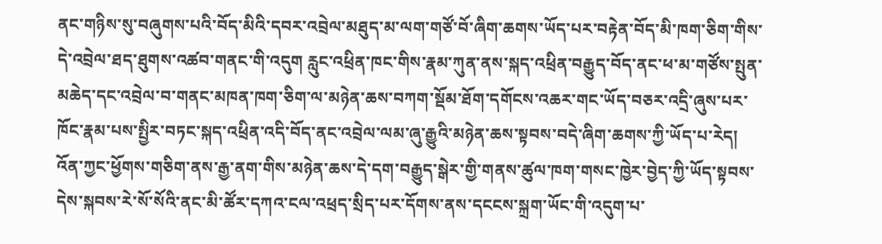ནང་གཉིས་སུ་བཞུགས་པའི་བོད་མིའི་དབར་འབྲེལ་མཐུད་མ་ལག་གཙོ་བོ་ཞིག་ཆགས་ཡོད་པར་བརྟེན་བོད་མི་ཁག་ཅིག་གིས་དེ་འབྲེལ་ཐད་ཐུགས་འཚབ་གནང་གི་འདུག རླུང་འཕྲིན་ཁང་གིས་རྣམ་ཀུན་ནས་སྐད་འཕྲིན་བརྒྱུད་བོད་ནང་ཕ་མ་གཙོས་སྤུན་མཆེད་དང་འབྲེལ་བ་གནང་མཁན་ཁག་ཅིག་ལ་མཉེན་ཆས་བཀག་སྡོམ་ཐོག་དགོངས་འཆར་གང་ཡོད་བཅར་འདྲི་ཞུས་པར་ཁོང་རྣམ་པས་སྤྱིར་བཏང་སྐད་འཕྲིན་འདི་བོད་ནང་འབྲེལ་ལམ་ཞུ་རྒྱུའི་མཉེན་ཆས་སྟབས་བདེ་ཞིག་ཆགས་ཀྱི་ཡོད་པ་རེད། འོན་ཀྱང་ཕྱོགས་གཅིག་ནས་རྒྱ་ནག་གིས་མཉེན་ཆས་དེ་དག་བརྒྱུད་སྒེར་གྱི་གནས་ཚུལ་ཁག་གསང་ཁྱེར་བྱེད་ཀྱི་ཡོད་སྟབས་དེས་སྐབས་རེ་སོ་སོའི་ནང་མི་ཚོར་དཀའ་ངལ་འཕྲད་སྲིད་པར་དོགས་ནས་དངངས་སྐྲག་ཡོང་གི་འདུག་པ་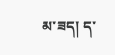མ་ཟད། ད་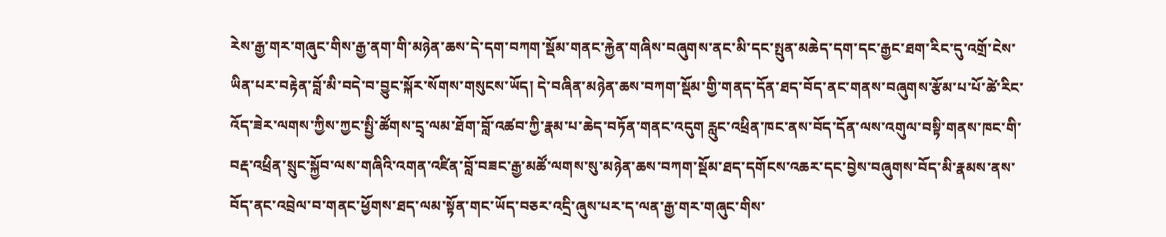རེས་རྒྱ་གར་གཞུང་གིས་རྒྱ་ནག་གི་མཉེན་ཆས་དེ་དག་བཀག་སྡོམ་གནང་རྐྱེན་གཞིས་བཞུགས་ནང་མི་དང་སྤུན་མཆེད་དག་དང་རྒྱང་ཐག་རིང་དུ་འགྲོ་ངེས་ཡིན་པར་བརྟེན་བློ་མི་བདེ་བ་བྱུང་སྐོར་སོགས་གསུངས་ཡོད། དེ་བཞིན་མཉེན་ཆས་བཀག་སྡོམ་གྱི་གནད་དོན་ཐད་བོད་ནང་གནས་བཞུགས་རྩོམ་པ་པོ་ཚེ་རིང་འོད་ཟེར་ལགས་ཀྱིས་ཀྱང་སྤྱི་ཚོགས་དྲྭ་ལམ་ཐོག་བློ་འཚབ་ཀྱི་རྣམ་པ་ཆེད་བཏོན་གནང་འདུག རླུང་འཕྲིན་ཁང་ནས་བོད་དོན་ལས་འགུལ་བསྟི་གནས་ཁང་གི་བརྡ་འཕྲིན་སྲུང་སྐྱོབ་ལས་གཞིའི་འགན་འཛིན་བློ་བཟང་རྒྱ་མཚོ་ལགས་སུ་མཉེན་ཆས་བཀག་སྡོམ་ཐད་དགོངས་འཆར་དང་བྱེས་བཞུགས་བོད་མི་རྣམས་ནས་བོད་ནང་འབྲེལ་བ་གནང་ཕྱོགས་ཐད་ལམ་སྟོན་གང་ཡོད་བཅར་འདྲི་ཞུས་པར་ད་ལན་རྒྱ་གར་གཞུང་གིས་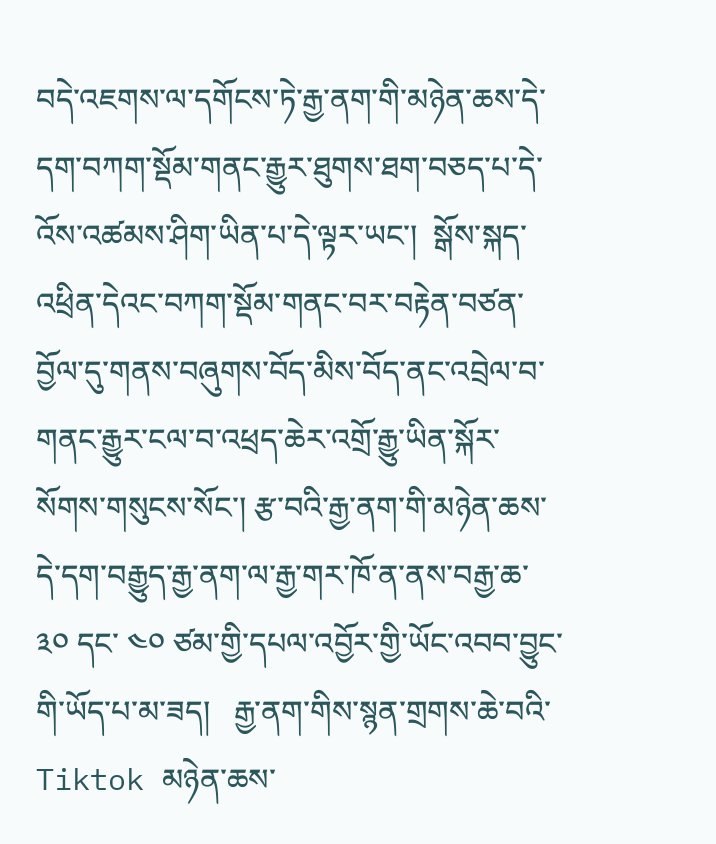བདེ་འཇགས་ལ་དགོངས་ཏེ་རྒྱ་ནག་གི་མཉེན་ཆས་དེ་དག་བཀག་སྡོམ་གནང་རྒྱུར་ཐུགས་ཐག་བཅད་པ་དེ་འོས་འཚམས་ཤིག་ཡིན་པ་དེ་ལྟར་ཡང་།  སྒོས་སྐད་འཕྲིན་དེའང་བཀག་སྡོམ་གནང་བར་བརྟེན་བཙན་བྱོལ་དུ་གནས་བཞུགས་བོད་མིས་བོད་ནང་འབྲེལ་བ་གནང་རྒྱུར་ངལ་བ་འཕྲད་ཆེར་འགྲོ་རྒྱུ་ཡིན་སྐོར་སོགས་གསུངས་སོང་། རྩ་བའི་རྒྱ་ནག་གི་མཉེན་ཆས་དེ་དག་བརྒྱུད་རྒྱ་ནག་ལ་རྒྱ་གར་ཁོ་ན་ནས་བརྒྱ་ཆ་ ༣༠ དང་ ༤༠ ཙམ་གྱི་དཔལ་འབྱོར་གྱི་ཡོང་འབབ་བྱུང་གི་ཡོད་པ་མ་ཟད།   རྒྱ་ནག་གིས་སྙན་གྲགས་ཆེ་བའི་ Tiktok མཉེན་ཆས་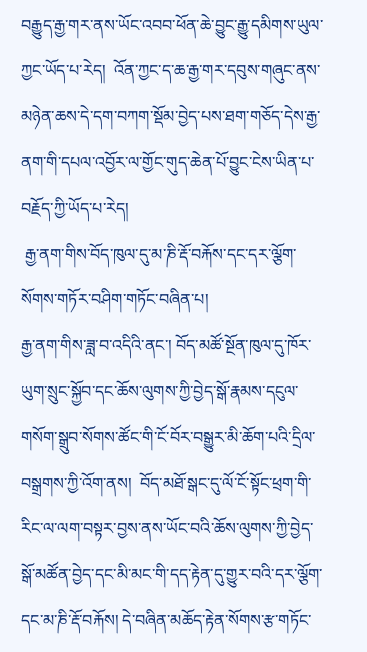བརྒྱུད་རྒྱ་གར་ནས་ཡོང་འབབ་ཕོན་ཆེ་བྱུང་རྒྱུ་དམིགས་ཡུལ་ཀྱང་ཡོད་པ་རེད།  འོན་ཀྱང་ད་ཆ་རྒྱ་གར་དབུས་གཞུང་ནས་མཉེན་ཆས་དེ་དག་བཀག་སྡོམ་བྱེད་པས་ཐག་གཅོད་དེས་རྒྱ་ནག་གི་དཔལ་འབྱོར་ལ་གྱོང་གུད་ཆེན་པོ་བྱུང་ངེས་ཡིན་པ་བརྗོད་ཀྱི་ཡོད་པ་རེད།
 རྒྱ་ནག་གིས་བོད་ཁུལ་དུ་མ་ཎི་རྡོ་བརྐོས་དང་དར་ལྕོག་སོགས་གཏོར་བཤིག་གཏོང་བཞིན་པ།
རྒྱ་ནག་གིས་ཟླ་བ་འདིའི་ནང་། བོད་མཚོ་སྔོན་ཁུལ་དུ་ཁོར་ཡུག་སྲུང་སྐྱོབ་དང་ཆོས་ལུགས་ཀྱི་བྱེད་སྒོ་རྣམས་དངུལ་གསོག་སྒྲུབ་སོགས་ཚོང་གི་ངོ་བོར་བསྒྱུར་མི་ཆོག་པའི་དྲིལ་བསྒྲགས་ཀྱི་འོག་ནས།  བོད་མཐོ་སྒང་དུ་ལོ་ངོ་སྟོང་ཕྲག་གི་རིང་ལ་ལག་བསྟར་བྱས་ནས་ཡོང་བའི་ཆོས་ལུགས་ཀྱི་བྱེད་སྒོ་མཚོན་བྱེད་དང་མི་མང་གི་དད་རྟེན་དུ་གྱུར་བའི་དར་ལྕོག་དང་མ་ཎི་རྡོ་བརྐོས། དེ་བཞིན་མཆོད་རྟེན་སོགས་རྩ་གཏོང་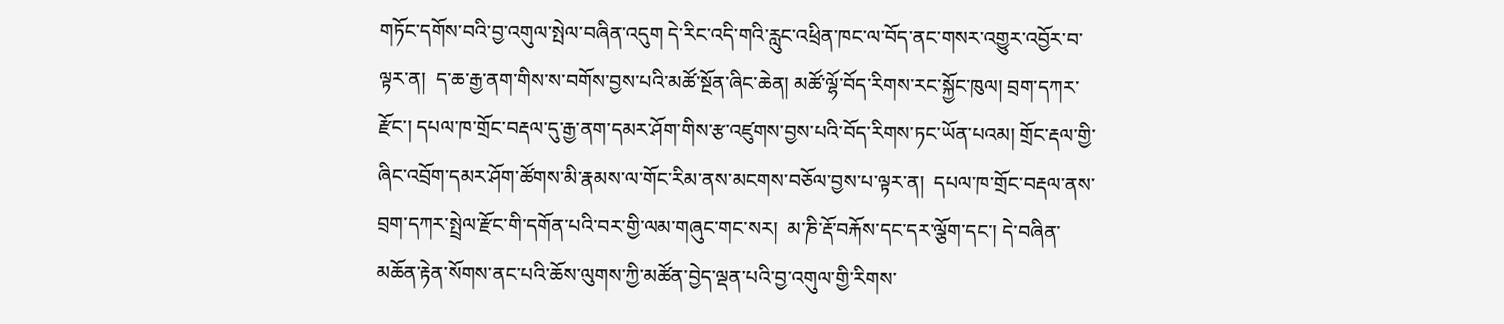གཏོང་དགོས་བའི་བྱ་འགུལ་སྤེལ་བཞིན་འདུག དེ་རིང་འདི་གའི་རླུང་འཕྲིན་ཁང་ལ་བོད་ནང་གསར་འགྱུར་འབྱོར་བ་ལྟར་ན།  ད་ཆ་རྒྱ་ནག་གིས་ས་བགོས་བྱས་པའི་མཚོ་སྔོན་ཞིང་ཆེན། མཚོ་ལྷོ་བོད་རིགས་རང་སྐྱོང་ཁུལ། བྲག་དཀར་རྫོང་། དཔལ་ཁ་གྲོང་བརྡལ་དུ་རྒྱ་ནག་དམར་ཤོག་གིས་རྩ་འཛུགས་བྱས་པའི་བོད་རིགས་ཏང་ཡོན་པའམ། གྲོང་རྡལ་གྱི་ཞིང་འབྲོག་དམར་ཤོག་ཚོགས་མི་རྣམས་ལ་གོང་རིམ་ནས་མངགས་བཅོལ་བྱས་པ་ལྟར་ན།  དཔལ་ཁ་གྲོང་བརྡལ་ནས་བྲག་དཀར་སྤྲེལ་རྫོང་གི་དགོན་པའི་བར་གྱི་ལམ་གཞུང་གང་སར།  མ་ཎི་རྡོ་བརྐོས་དང་དར་ལྕོག་དང་། དེ་བཞིན་མཆོན་རྟེན་སོགས་ནང་པའི་ཆོས་ལུགས་ཀྱི་མཚོན་བྱེད་ལྡན་པའི་བྱ་འགུལ་གྱི་རིགས་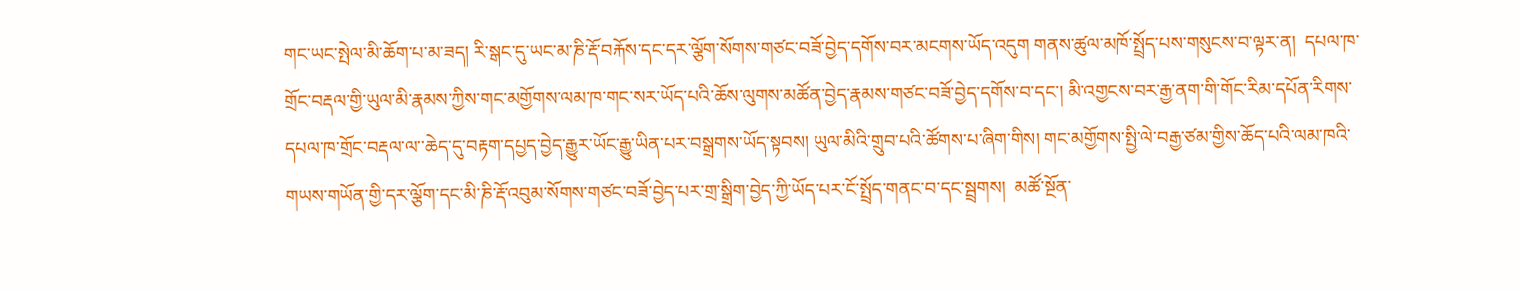གང་ཡང་སྤེལ་མི་ཆོག་པ་མ་ཟད། རི་སྒང་དུ་ཡང་མ་ཎི་རྡོ་བརྐོས་དང་དར་ལྕོག་སོགས་གཙང་བཟོ་བྱེད་དགོས་བར་མངགས་ཡོད་འདུག གནས་ཚུལ་མཁོ་སྤྲོད་པས་གསུངས་བ་ལྟར་ན།  དཔལ་ཁ་གྲོང་བརྡལ་གྱི་ཡུལ་མི་རྣམས་ཀྱིས་གང་མགྱོགས་ལམ་ཁ་གང་སར་ཡོད་པའི་ཆོས་ལུགས་མཚོན་བྱེད་རྣམས་གཙང་བཟོ་བྱེད་དགོས་བ་དང་། མི་འགྱངས་བར་རྒྱ་ནག་གི་གོང་རིམ་དཔོན་རིགས་དཔལ་ཁ་གྲོང་བརྡལ་ལ་་ཆེད་དུ་བརྟག་དཔྱད་བྱེད་རྒྱུར་ཡོང་རྒྱུ་ཡིན་པར་བསྒྲགས་ཡོད་སྟབས། ཡུལ་མིའི་གྲུབ་པའི་ཚོགས་པ་ཞིག་གིས། གང་མགྱོགས་སྤྱི་ལེ་བརྒྱ་ཙམ་གྱིས་ཆོད་པའི་ལམ་ཁའི་གཡས་གཡོན་གྱི་དར་ལྕོག་དང་མི་ཎི་རྡོ་འབུམ་སོགས་གཙང་བཟོ་བྱེད་པར་གྲ་སྒྲིག་བྱེད་ཀྱི་ཡོད་པར་ངོ་སྤྲོད་གནང་བ་དང་སྦྲགས།  མཚོ་སྔོན་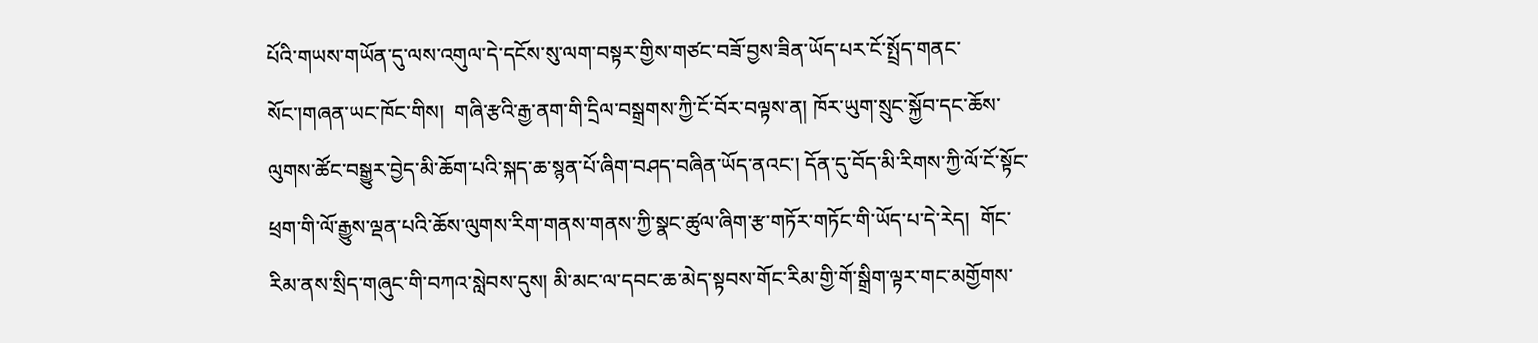པོའི་གཡས་གཡོན་དུ་ལས་འགུལ་དེ་དངོས་སུ་ལག་བསྟར་གྱིས་གཙང་བཟོ་བྱས་ཟིན་ཡོད་པར་ངོ་སྤྲོད་གནང་སོང་།གཞན་ཡང་ཁོང་གིས།  གཞི་རྩའི་རྒྱ་ནག་གི་དྲིལ་བསྒྲགས་ཀྱི་ངོ་བོར་བལྟས་ན། ཁོར་ཡུག་སྲུང་སྐྱོབ་དང་ཆོས་ལུགས་ཚོང་བསྒྱུར་བྱེད་མི་ཆོག་པའི་སྐད་ཆ་སྙན་པོ་ཞིག་བཤད་བཞིན་ཡོད་ནའང་། དོན་དུ་བོད་མི་རིགས་ཀྱི་ལོ་ངོ་སྟོང་ཕྲག་གི་ལོ་རྒྱུས་ལྡན་པའི་ཆོས་ལུགས་རིག་གནས་གནས་ཀྱི་སྣང་ཚུལ་ཞིག་རྩ་གཏོར་གཏོང་གི་ཡོད་པ་དེ་རེད།  གོང་རིམ་ནས་སྲིད་གཞུང་གི་བཀའ་སླེབས་དུས། མི་མང་ལ་དབང་ཆ་མེད་སྟབས་གོང་རིམ་གྱི་གོ་སྒྲིག་ལྟར་གང་མགྱོགས་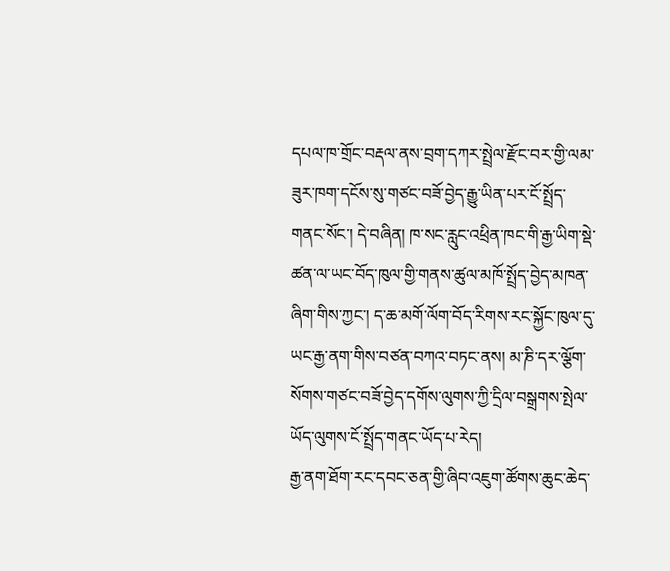དཔལ་ཁ་གྲོང་བརྡལ་ནས་བྲག་དཀར་སྤྲེལ་རྫོང་བར་གྱི་ལམ་ཟུར་ཁག་དངོས་སུ་གཙང་བཟོ་བྱེད་རྒྱུ་ཡིན་པར་ངོ་སྤྲོད་གནང་སོང་། དེ་བཞིན། ཁ་སང་རླུང་འཕྲིན་ཁང་གི་རྒྱ་ཡིག་སྡེ་ཚན་ལ་ཡང་བོད་ཁུལ་གྱི་གནས་ཚུལ་མཁོ་སྤྲོད་བྱེད་མཁན་ཞིག་གིས་ཀྱང་། ད་ཆ་མགོ་ལོག་བོད་རིགས་རང་སྐྱོང་ཁུལ་དུ་ཡང་རྒྱ་ནག་གིས་བཙན་བཀའ་བཏང་ནས། མ་ཎི་དར་ལྕོག་སོགས་གཙང་བཟོ་བྱེད་དགོས་ལུགས་ཀྱི་དྲིལ་བསྒྲགས་སྤེལ་ཡོད་ལུགས་ངོ་སྤྲོད་གནང་ཡོད་པ་རེད།
རྒྱ་ནག་ཐོག་རང་དབང་ཅན་གྱི་ཞིབ་འཇུག་ཚོགས་ཆུང་ཆེད་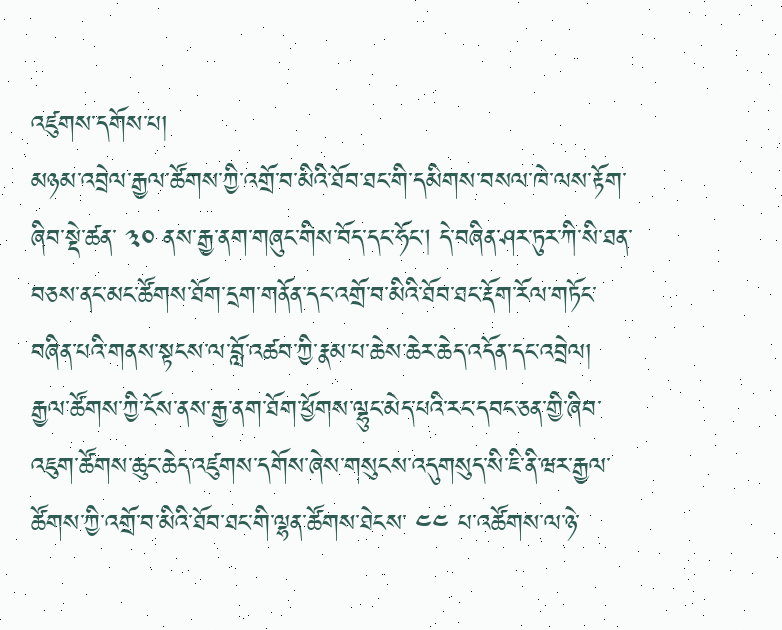འཛུགས་དགོས་པ།
མཉམ་འབྲེལ་རྒྱལ་ཚོགས་ཀྱི་འགྲོ་བ་མིའི་ཐོབ་ཐང་གི་དམིགས་བསལ་ཁེ་ལས་རྟོག་ཞིབ་སྡེ་ཚན་ ༣༠ ནས་རྒྱ་ནག་གཞུང་གིས་བོད་དང་ཧོང། དེ་བཞིན་ཤར་ཏུར་ཀི་སི་ཐན་བཅས་ནང་མང་ཚོགས་ཐོག་དྲག་གནོན་དང་འགྲོ་བ་མིའི་ཐོབ་ཐང་རྡོག་རོལ་གཏོང་བཞིན་པའི་གནས་སྟངས་ལ་བློ་འཚབ་ཀྱི་རྣམ་པ་ཆེས་ཆེར་ཆེད་འདོན་དང་འབྲེལ། རྒྱལ་ཚོགས་ཀྱི་ངོས་ནས་རྒྱ་ནག་ཐོག་ཕྱོགས་ལྷུང་མེད་པའི་རང་དབང་ཅན་གྱི་ཞིབ་འཇུག་ཚོགས་ཆུང་ཆེད་འཛུགས་དགོས་ཞེས་གསུངས་འདུགསུད་སི་ཇི་ནི་ཝར་རྒྱལ་ཚོགས་ཀྱི་འགྲོ་བ་མིའི་ཐོབ་ཐང་གི་ལྷན་ཚོགས་ཐེངས་ ༤༤ པ་འཚོགས་ལ་ཉེ་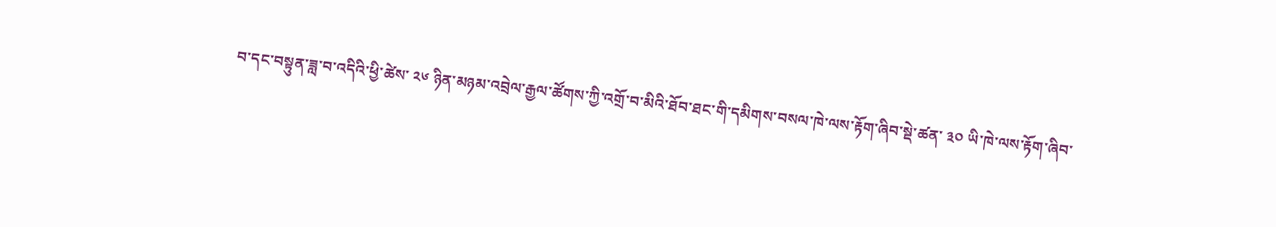བ་དང་བསྟུན་ཟླ་བ་འདིའི་ཕྱི་ཚེས་ ༢༦ ཉིན་མཉམ་འབྲེལ་རྒྱལ་ཚོགས་ཀྱི་འགྲོ་བ་མིའི་ཐོབ་ཐང་གི་དམིགས་བསལ་ཁེ་ལས་རྟོག་ཞིབ་སྡེ་ཚན་ ༣༠ ཡི་ཁེ་ལས་རྟོག་ཞིབ་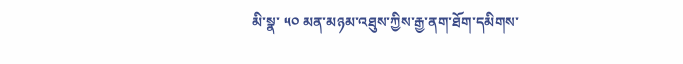མི་སྣ་ ༥༠ མན་མཉམ་འཐུས་ཀྱིས་རྒྱ་ནག་ཐོག་དམིགས་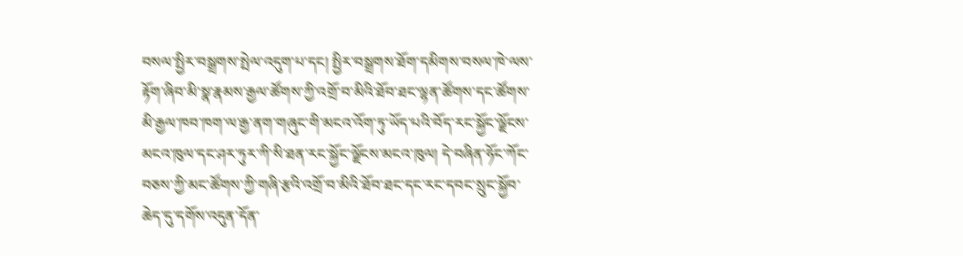བསལ་སྤྱིར་བསྒྲགས་སྤེལ་འདུག་པ་དང། སྤྱིར་བསྒྲགས་ཐོག་དམིགས་བསལ་ཁེ་ལས་རྟོག་ཞིབ་མི་སྣ་རྣམས་རྒྱལ་ཚོགས་ཀྱི་འགྲོ་བ་མིའི་ཐོབ་ཐང་ལྷན་ཚོགས་དང་ཚོགས་མི་རྒྱལ་ཁབ་ཁག་ལ་རྒྱ་ནག་གཞུང་གི་མངའ་འོག་ཏུ་ཡོད་པའི་བོད་རང་སྐྱོང་ལྗོངས་མངའ་ཁུལ་དང་ཤར་ཏུར་ཀི་སི་ཐན་རང་སྐྱོང་ལྗོངས་མངའ་ཁུལ། དེ་བཞིན་ཧོང་ཀོང་བཅས་ཀྱི་མང་ཚོགས་ཀྱི་གཞི་རྩའི་འགྲོ་བ་མིའི་ཐོབ་ཐང་དང་རང་དབང་སྲུང་སྐྱོབ་ཆེད་དུ་དགོས་འདུན་དོན་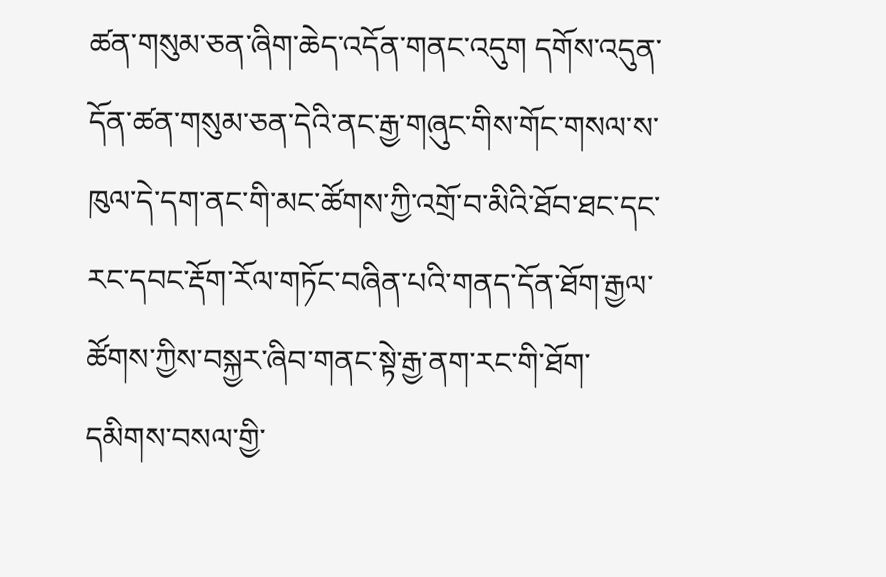ཚན་གསུམ་ཅན་ཞིག་ཆེད་འདོན་གནང་འདུག དགོས་འདུན་དོན་ཚན་གསུམ་ཅན་དེའི་ནང་རྒྱ་གཞུང་གིས་གོང་གསལ་ས་ཁུལ་དེ་དག་ནང་གི་མང་ཚོགས་ཀྱི་འགྲོ་བ་མིའི་ཐོབ་ཐང་དང་རང་དབང་རྡོག་རོལ་གཏོང་བཞིན་པའི་གནད་དོན་ཐོག་རྒྱལ་ཚོགས་ཀྱིས་བསྐྱར་ཞིབ་གནང་སྟེ་རྒྱ་ནག་རང་གི་ཐོག་དམིགས་བསལ་གྱི་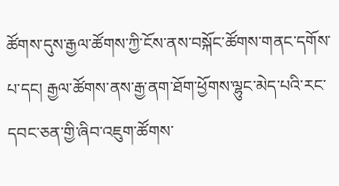ཚོགས་དུས་རྒྱལ་ཚོགས་ཀྱི་ངོས་ནས་བསྐོང་ཚོགས་གནང་དགོས་པ་དང། རྒྱལ་ཚོགས་ནས་རྒྱ་ནག་ཐོག་ཕྱོགས་ལྷུང་མེད་པའི་རང་དབང་ཅན་གྱི་ཞིབ་འཇུག་ཚོགས་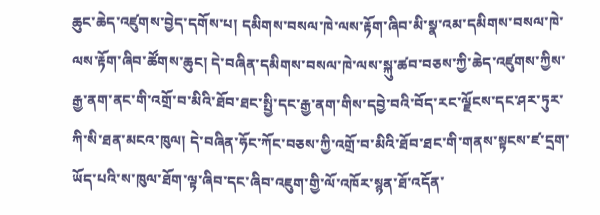ཆུང་ཆེད་འཛུགས་བྱེད་དགོས་པ། དམིགས་བསལ་ཁེ་ལས་རྟོག་ཞིབ་མི་སྣ་འམ་དམིགས་བསལ་ཁེ་ལས་རྟོག་ཞིབ་ཚོགས་ཆུང། དེ་བཞིན་དམིགས་བསལ་ཁེ་ལས་སྐུ་ཚབ་བཅས་ཀྱི་ཆེད་འཛུགས་ཀྱིས་རྒྱ་ནག་ནང་གི་འགྲོ་བ་མིའི་ཐོབ་ཐང་སྤྱི་དང་རྒྱ་ནག་གིས་དབྱེ་བའི་བོད་རང་ལྗོངས་དང་ཤར་ཏུར་ཀི་སི་ཐན་མངའ་ཁུལ། དེ་བཞིན་ཧོང་ཀོང་བཅས་ཀྱི་འགྲོ་བ་མིའི་ཐོབ་ཐང་གི་གནས་སྟངས་ཛ་དྲག་ཡོད་པའི་ས་ཁུལ་ཐོག་ལྟ་ཞིབ་དང་ཞིབ་འཇུག་གྱི་ལོ་འཁོར་སྙན་ཐོ་འདོན་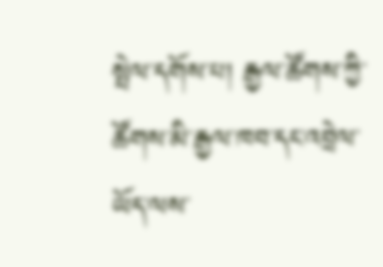སྤེལ་དགོས་པ། རྒྱལ་ཚོགས་ཀྱི་ཚོགས་མི་རྒྱལ་ཁབ་དང་འབྲེལ་ཡོད་ལས་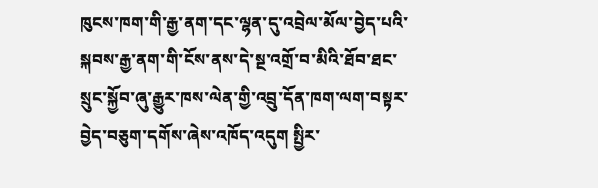ཁུངས་ཁག་གི་རྒྱ་ནག་དང་ལྷན་དུ་འབྲེལ་མོལ་བྱེད་པའི་སྐབས་རྒྱ་ནག་གི་ངོས་ནས་དེ་སྔ་འགྲོ་བ་མིའི་ཐོབ་ཐང་སྲུང་སྐྱོབ་ཞུ་རྒྱུར་ཁས་ལེན་གྱི་འབྲུ་དོན་ཁག་ལག་བསྟར་བྱེད་བཅུག་དགོས་ཞེས་འཁོད་འདུག སྤྱིར་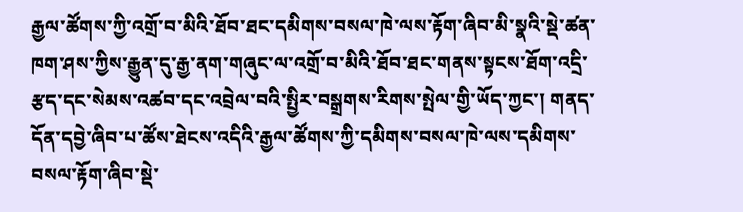རྒྱལ་ཚོགས་ཀྱི་འགྲོ་བ་མིའི་ཐོབ་ཐང་དམིགས་བསལ་ཁེ་ལས་རྟོག་ཞིབ་མི་སྣའི་སྡེ་ཚན་ཁག་ཤས་ཀྱིས་རྒྱུན་དུ་རྒྱ་ནག་གཞུང་ལ་འགྲོ་བ་མིའི་ཐོབ་ཐང་གནས་སྟངས་ཐོག་འདྲི་རྩད་དང་སེམས་འཚབ་དང་འབྲེལ་བའི་སྤྱིར་བསྒྲགས་རིགས་སྤེལ་གྱི་ཡོད་ཀྱང་། གནད་དོན་དབྱེ་ཞིབ་པ་ཚོས་ཐེངས་འདིའི་རྒྱལ་ཚོགས་ཀྱི་དམིགས་བསལ་ཁེ་ལས་དམིགས་བསལ་རྟོག་ཞིབ་སྡེ་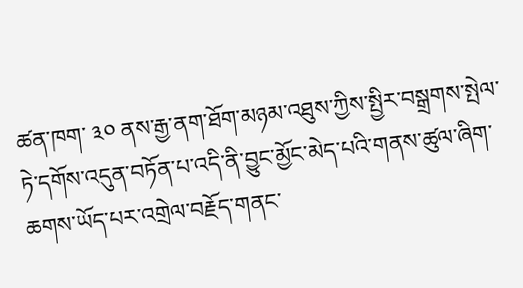ཚན་ཁག་ ༣༠ ནས་རྒྱ་ནག་ཐོག་མཉམ་འཐུས་ཀྱིས་སྤྱིར་བསྒྲགས་སྤེལ་ཏེ་དགོས་འདུན་བཏོན་པ་འདི་ནི་བྱུང་མྱོང་མེད་པའི་གནས་ཚུལ་ཞིག་ཆགས་ཡོད་པར་འགྲེལ་བརྗོད་གནང་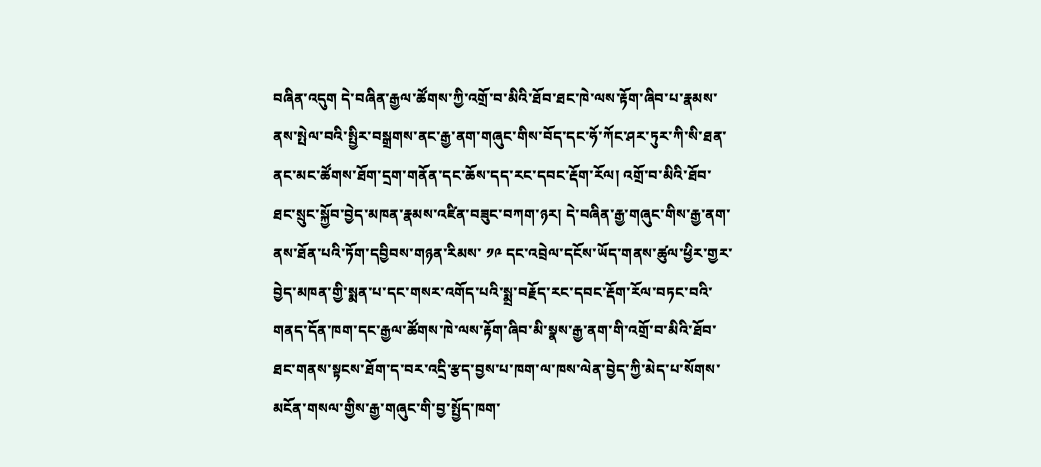བཞིན་འདུག དེ་བཞིན་རྒྱལ་ཚོགས་ཀྱི་འགྲོ་བ་མིའི་ཐོབ་ཐང་ཁེ་ལས་རྟོག་ཞིབ་པ་རྣམས་ནས་སྤེལ་བའི་སྤྱིར་བསྒྲགས་ནང་རྒྱ་ནག་གཞུང་གིས་བོད་དང་ཧོ་ཀོང་ཤར་ཏུར་ཀི་སི་ཐན་ནང་མང་ཚོགས་ཐོག་དྲག་གནོན་དང་ཆོས་དད་རང་དབང་རྡོག་རོལ། འགྲོ་བ་མིའི་ཐོབ་ཐང་སྲུང་སྐྱོབ་བྱེད་མཁན་རྣམས་འཛིན་བཟུང་བཀག་ཉར། དེ་བཞིན་རྒྱ་གཞུང་གིས་རྒྱ་ནག་ནས་ཐོན་པའི་ཏོག་དབྱིབས་གཉན་རིམས་ ༡༩ དང་འབྲེལ་དངོས་ཡོད་གནས་ཚུལ་ཕྱིར་གྱར་བྱེད་མཁན་གྱི་སྨན་པ་དང་གསར་འགོད་པའི་སྨྲ་བརྗོད་རང་དབང་རྡོག་རོལ་བཏང་བའི་གནད་དོན་ཁག་དང་རྒྱལ་ཚོགས་ཁེ་ལས་རྟོག་ཞིབ་མི་སྣས་རྒྱ་ནག་གི་འགྲོ་བ་མིའི་ཐོབ་ཐང་གནས་སྟངས་ཐོག་ད་བར་འདྲི་རྩད་བྱས་པ་ཁག་ལ་ཁས་ལེན་བྱེད་ཀྱི་མེད་པ་སོགས་མངོན་གསལ་གྱིས་རྒྱ་གཞུང་གི་བྱ་སྤྱོད་ཁག་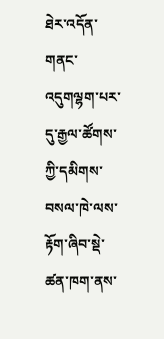ཐེར་འདོན་གནང་འདུགལྷག་པར་དུ་རྒྱལ་ཚོགས་ཀྱི་དམིགས་བསལ་ཁེ་ལས་རྟོག་ཞིབ་སྡེ་ཚན་ཁག་ནས་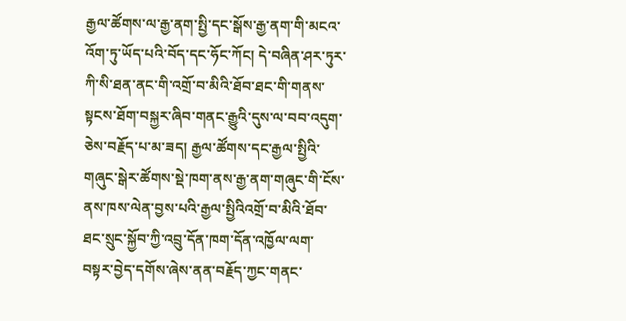རྒྱལ་ཚོགས་ལ་རྒྱ་ནག་སྤྱི་དང་སྒོས་རྒྱ་ནག་གི་མངའ་འོག་ཏུ་ཡོད་པའི་བོད་དང་ཧོང་ཀོང། དེ་བཞིན་ཤར་ཏུར་ཀི་སི་ཐན་ནང་གི་འགྲོ་བ་མིའི་ཐོབ་ཐང་གི་གནས་སྟངས་ཐོག་བསྐྱར་ཞིབ་གནང་རྒྱུའི་དུས་ལ་བབ་འདུག་ཅེས་བརྗོད་པ་མ་ཟད། རྒྱལ་ཚོགས་དང་རྒྱལ་སྤྱིའི་གཞུང་སྒེར་ཚོགས་སྡེ་ཁག་ནས་རྒྱ་ནག་གཞུང་གི་ངོས་ནས་ཁས་ལེན་བྱས་པའི་རྒྱལ་སྤྱིའིའགྲོ་བ་མིའི་ཐོབ་ཐང་སྲུང་སྐྱོབ་ཀྱི་འབྲུ་དོན་ཁག་དོན་འཁྱོལ་ལག་བསྟར་བྱེད་དགོས་ཞེས་ནན་བརྗོད་ཀྱང་གནང་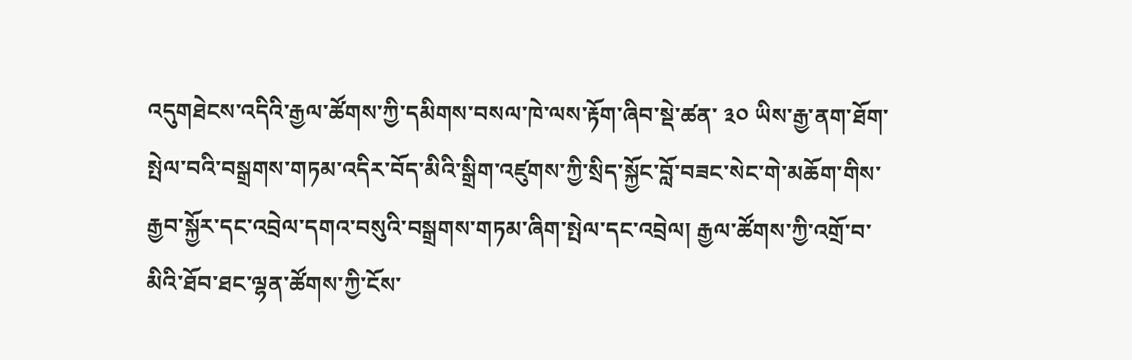འདུགཐེངས་འདིའི་རྒྱལ་ཚོགས་ཀྱི་དམིགས་བསལ་ཁེ་ལས་རྟོག་ཞིབ་སྡེ་ཚན་ ༣༠ ཡིས་རྒྱ་ནག་ཐོག་སྤེལ་བའི་བསྒྲགས་གཏམ་འདིར་བོད་མིའི་སྒྲིག་འཛུགས་ཀྱི་སྲིད་སྐྱོང་བློ་བཟང་སེང་གེ་མཆོག་གིས་རྒྱབ་སྐྱོར་དང་འབྲེལ་དགའ་བསུའི་བསྒྲགས་གཏམ་ཞིག་སྤེལ་དང་འབྲེལ། རྒྱལ་ཚོགས་ཀྱི་འགྲོ་བ་མིའི་ཐོབ་ཐང་ལྷན་ཚོགས་ཀྱི་ངོས་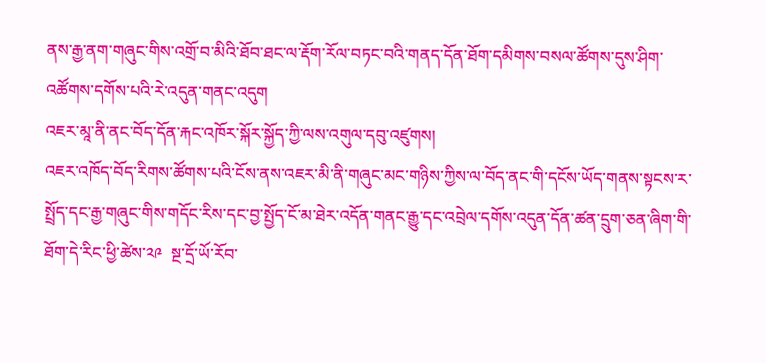ནས་རྒྱ་ནག་གཞུང་གིས་འགྲོ་བ་མིའི་ཐོབ་ཐང་ལ་རྡོག་རོལ་བཏང་བའི་གནད་དོན་ཐོག་དམིགས་བསལ་ཚོགས་དུས་ཤིག་འཚོགས་དགོས་པའི་རེ་འདུན་གནང་འདུག
འཇར་མཱ་ནི་ནང་བོད་དོན་རྐང་འཁོར་སྐོར་སྐྱོད་ཀྱི་ལས་འགུལ་དབུ་འཛུགས།
འཇར་འཁོད་བོད་རིགས་ཚོགས་པའི་ངོས་ནས་འཇར་མི་ནི་གཞུང་མང་གཉིས་ཀྱིས་ལ་བོད་ནང་གི་དངོས་ཡོད་གནས་སྟངས་ར་སྤྲོད་དང་རྒྱ་གཞུང་གིས་གདོང་རིས་དང་བྱ་སྤྱོད་ངོ་མ་ཐེར་འདོན་གནང་རྒྱུ་དང་འབྲེལ་དགོས་འདུན་དོན་ཚན་དྲུག་ཅན་ཞིག་གི་ཐོག་དེ་རིང་ཕྱི་ཚེས་༢༩  སྔ་དྲོ་ཡོ་རོབ་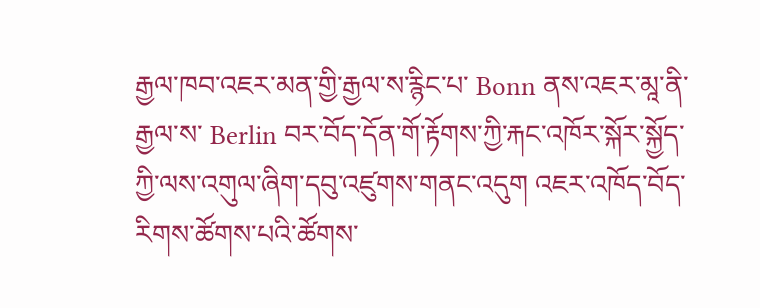རྒྱལ་ཁབ་འཇར་མན་གྱི་རྒྱལ་ས་རྙིང་པ་ Bonn ནས་འཇར་མཱ་ནི་རྒྱལ་ས་ Berlin བར་བོད་དོན་གོ་རྟོགས་ཀྱི་རྐང་འཁོར་སྐོར་སྐྱོད་ཀྱི་ལས་འགུལ་ཞིག་དབུ་འཛུགས་གནང་འདུག འཇར་འཁོད་བོད་རིགས་ཚོགས་པའི་ཚོགས་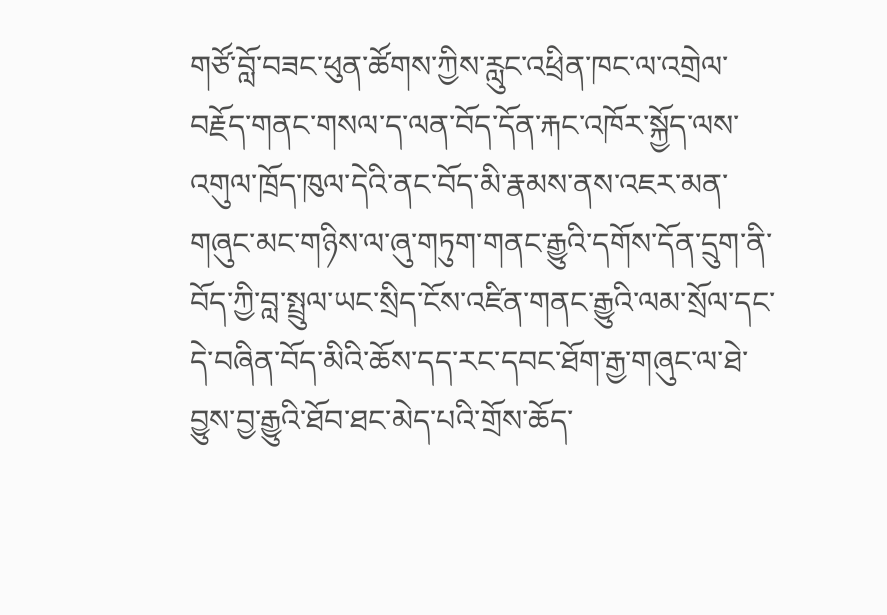གཙོ་བློ་བཟང་ཕུན་ཚོགས་ཀྱིས་རླུང་འཕྲིན་ཁང་ལ་འགྲེལ་བརྗོད་གནང་གསལ་ད་ལན་བོད་དོན་རྐང་འཁོར་སྐྱོད་ལས་འགུལ་ཁྲོད་ཁུལ་དེའི་ནང་བོད་མི་རྣམས་ནས་འཇར་མན་གཞུང་མང་གཉིས་ལ་ཞུ་གཏུག་གནང་རྒྱུའི་དགོས་དོན་དྲུག་ནི་བོད་ཀྱི་བླ་སྤྲུལ་ཡང་སྲིད་ངོས་འཛིན་གནང་རྒྱུའི་ལམ་སྲོལ་དང་དེ་བཞིན་བོད་མིའི་ཆོས་དད་རང་དབང་ཐོག་རྒྱ་གཞུང་ལ་ཐེ་བྱུས་བྱ་རྒྱུའི་ཐོབ་ཐང་མེད་པའི་གྲོས་ཆོད་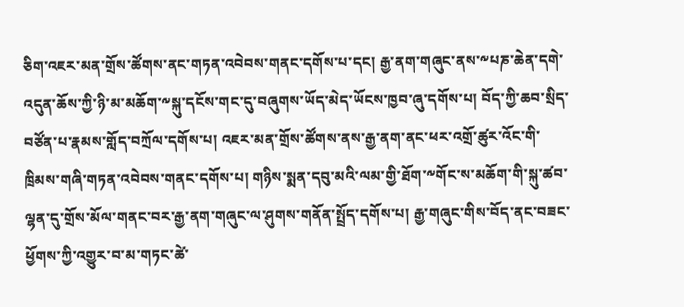ཅིག་འཇར་མན་གྲོས་ཚོགས་ནང་གཏན་འབེབས་གནང་དགོས་པ་དང། རྒྱ་ནག་གཞུང་ནས་༸པཎ་ཆེན་དགེ་འདུན་ཆོས་ཀྱི་ཉི་མ་མཆོག་༸སྐུ་དངོས་གང་དུ་བཞུགས་ཡོད་མེད་ཡོངས་ཁྱབ་ཞུ་དགོས་པ། བོད་ཀྱི་ཆབ་སྲིད་བཙོན་པ་རྣམས་གློད་བཀྲོལ་དགོས་པ། འཇར་མན་གྲོས་ཚོགས་ནས་རྒྱ་ནག་ནང་ཕར་འགྲོ་ཚུར་འོང་གི་ཁྲིམས་གཞི་གཏན་འབེབས་གནང་དགོས་པ། གཉིས་སྨན་དབུ་མའི་ལམ་གྱི་ཐོག་༸གོང་ས་མཆོག་གི་སྐུ་ཚབ་ལྷན་དུ་གྲོས་མོལ་གནང་བར་རྒྱ་ནག་གཞུང་ལ་ཤུགས་གནོན་སྤྲོད་དགོས་པ། རྒྱ་གཞུང་གིས་བོད་ནང་བཟང་ཕྱོགས་ཀྱི་འགྱུར་བ་མ་གཏང་ཚེ་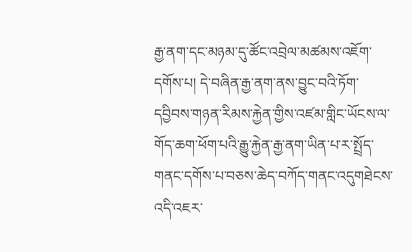རྒྱ་ནག་དང་མཉམ་དུ་ཚོང་འབྲེལ་མཚམས་འཇོག་དགོས་པ། དེ་བཞིན་རྒྱ་ནག་ནས་བྱུང་བའི་ཏོག་དབྱིབས་གཉན་རིམས་རྐྱེན་གྱིས་འཛམ་གླིང་ཡོངས་ལ་གོད་ཆག་ཕོག་པའི་རྒྱུ་རྐྱེན་རྒྱ་ནག་ཡིན་པ་ར་སྤྲོད་གནང་དགོས་པ་བཅས་ཆེད་བཀོད་གནང་འདུགཐེངས་འདི་འཇར་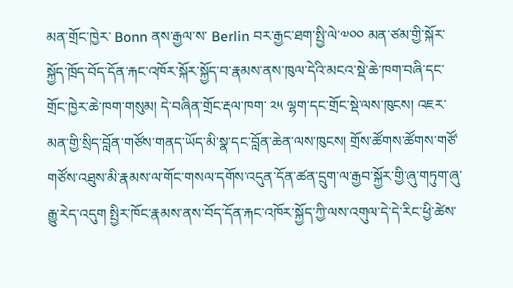མན་གྲོང་ཁྱེར་ Bonn ནས་རྒྱལ་ས་ Berlin བར་རྒྱང་ཐག་སྤྱི་ལེ་༧༠༠ མན་ཙམ་གྱི་སྐོར་སྐྱོད་ཁྲོད་བོད་དོན་རྐང་འཁོར་སྐོར་སྐྱོད་བ་རྣམས་ནས་ཁུལ་དེའི་མངའ་སྡེ་ཆེ་ཁག་བཞི་དང་གྲོང་ཁྱེར་ཆེ་ཁག་གསུམ། དེ་བཞིན་གྲོང་རྡལ་ཁག་ ༢༥ ལྷག་དང་གྲོང་སྡེ་ལས་ཁུངས། འཇར་མན་གྱི་སྲིད་བློན་གཙོས་གནད་ཡོད་མི་སྣ་དང་བློན་ཆེན་ལས་ཁུངས། གྲོས་ཚོགས་ཚོགས་གཙོ་གཙོས་འཐུས་མི་རྣམས་ལ་གོང་གསལ་དགོས་འདུན་དོན་ཚན་དྲུག་ལ་རྒྱབ་སྐྱོར་གྱི་ཞུ་གཏུག་ཞུ་རྒྱུ་རེད་འདུག སྤྱིར་ཁོང་རྣམས་ནས་བོད་དོན་རྐང་འཁོར་སྐྱོད་ཀྱི་ལས་འགུལ་དེ་དེ་རིང་ཕྱི་ཚེས་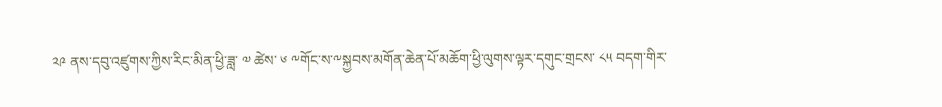༢༩ ནས་དབུ་འཛུགས་ཀྱིས་རིང་མིན་ཕྱི་ཟླ་ ༧ ཚེས་ ༦ ༸གོང་ས་༸སྐྱབས་མགོན་ཆེན་པོ་མཆོག་ཕྱི་ལུགས་ལྟར་དགུང་གྲངས་ ༨༥ བདག་གིར་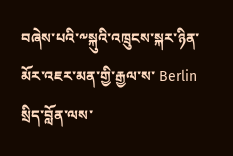བཞེས་པའི་༸སྐུའི་འཁྲུངས་སྐར་ཉིན་མོར་འཇར་མན་གྱི་རྒྱལ་ས་ Berlin སྲིད་བློན་ལས་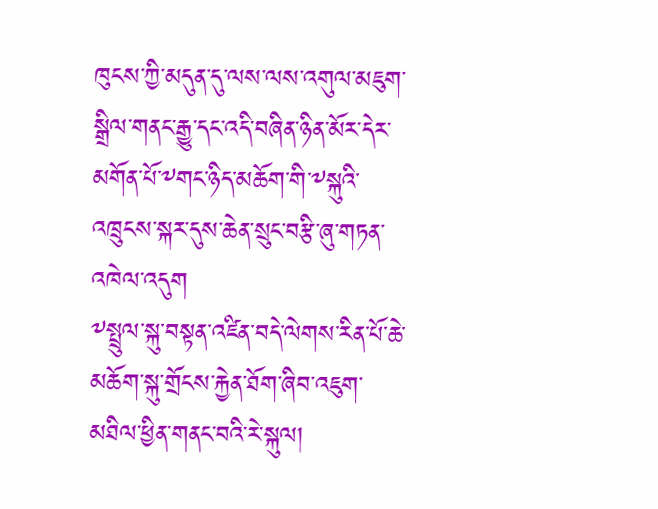ཁུངས་ཀྱི་མདུན་དུ་ལས་ལས་འགུལ་མཇུག་སྒྲིལ་གནང་རྒྱུ་དང་འདི་བཞིན་ཉིན་མོར་དེར་མགོན་པོ་༸གང་ཉིད་མཆོག་གི་༸སྐུའི་འཁྲུངས་སྐར་དུས་ཆེན་སྲུང་བརྩི་ཞུ་གཏན་འཁེལ་འདུག
༸སྤྲུལ་སྐུ་བསྟན་འཛིན་བདེ་ལེགས་རིན་པོ་ཆེ་མཆོག་སྐུ་གྲོངས་རྐྱེན་ཐོག་ཞིབ་འཇུག་མཐིལ་ཕྱིན་གནང་བའི་རེ་སྐུལ།